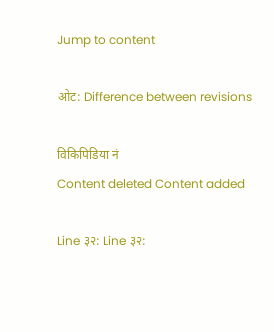Jump to content

ओट: Difference between revisions

विकिपिडिया नं
Content deleted Content added

Line ३२: Line ३२: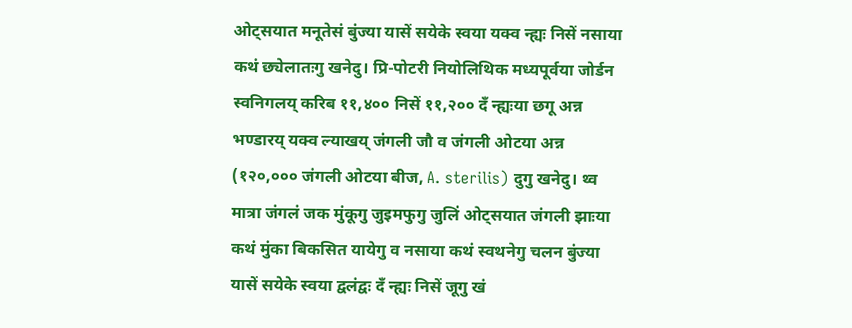ओट्सयात मनूतेसं बुंज्या यासें सयेके स्वया यक्व न्ह्यः निसें नसाया कथं छ्येलातःगु खनेदु। प्रि-पोटरी नियोलिथिक मध्यपूर्वया जोर्डन स्वनिगलय् करिब ११,४०० निसें ११,२०० दँ न्ह्यःया छगू अन्न भण्डारय् यक्व ल्याखय् जंगली जौ व जंगली ओटया अन्न (१२०,००० जंगली ओटया बीज, A. sterilis) दुगु खनेदु। थ्व मात्रा जंगलं जक मुंकूगु जुइमफुगु जुलिं ओट्सयात जंगली झाःया कथं मुंका बिकसित यायेगु व नसाया कथं स्वथनेगु चलन बुंज्या यासें सयेके स्वया द्वलंद्वः दँ न्ह्यः निसें जूगु खं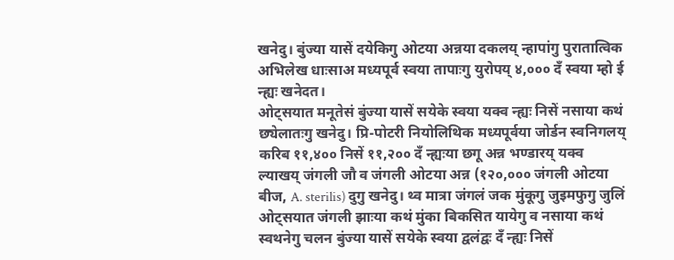खनेदु। बुंज्या यासें दयेकिगु ओटया अन्नया दकलय् न्हापांगु पुरातात्विक अभिलेख धाःसाअ मध्यपूर्व स्वया तापाःगु युरोपय् ४,००० दँ स्वया म्हो ई न्ह्यः खनेदत।
ओट्सयात मनूतेसं बुंज्या यासें सयेके स्वया यक्व न्ह्यः निसें नसाया कथं छ्येलातःगु खनेदु। प्रि-पोटरी नियोलिथिक मध्यपूर्वया जोर्डन स्वनिगलय् करिब ११,४०० निसें ११,२०० दँ न्ह्यःया छगू अन्न भण्डारय् यक्व ल्याखय् जंगली जौ व जंगली ओटया अन्न (१२०,००० जंगली ओटया बीज, A. sterilis) दुगु खनेदु। थ्व मात्रा जंगलं जक मुंकूगु जुइमफुगु जुलिं ओट्सयात जंगली झाःया कथं मुंका बिकसित यायेगु व नसाया कथं स्वथनेगु चलन बुंज्या यासें सयेके स्वया द्वलंद्वः दँ न्ह्यः निसें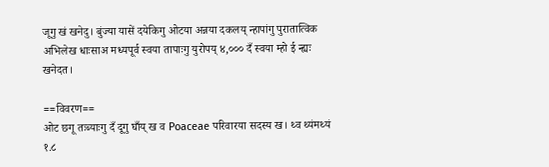जूगु खं खनेदु। बुंज्या यासें दयेकिगु ओटया अन्नया दकलय् न्हापांगु पुरातात्विक अभिलेख धाःसाअ मध्यपूर्व स्वया तापाःगु युरोपय् ४,००० दँ स्वया म्हो ई न्ह्यः खनेदत।

==विवरण==
ओट छगू तःब्याःगु दँ दूगु घाँय् ख व Poaceae परिवारया सदस्य ख। थ्व थ्यंमथ्यं १.८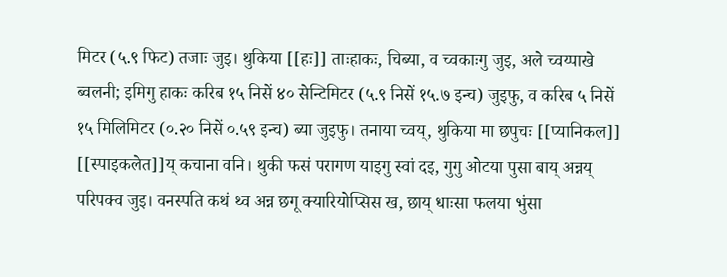मिटर (५.९ फिट) तजाः जुइ। थुकिया [[हः]] ताःहाकः, चिब्या, व च्वकाःगु जुइ, अले च्वय्पाखे ब्वलनी; इमिगु हाकः करिब १५ निसें ४० सेन्टिमिटर (५.९ निसें १५.७ इन्च) जुइफु, व करिब ५ निसें १५ मिलिमिटर (०.२० निसें ०.५९ इन्च) ब्या जुइफु। तनाया च्वय्, थुकिया मा छपुचः [[प्यानिकल]] [[स्पाइकलेत]]य् कचाना वनि। थुकी फसं परागण याइगु स्वां दइ, गुगु ओटया पुसा बाय् अन्नय् परिपक्व जुइ। वनस्पति कथं थ्व अन्न छगू क्यारियोप्सिस ख, छाय् धाःसा फलया भुंसा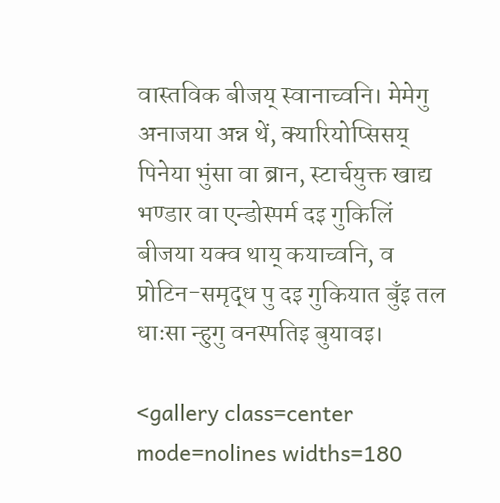वास्तविक बीजय् स्वानाच्वनि। मेमेगु अनाजया अन्न थें, क्यारियोप्सिसय् पिनेया भुंसा वा ब्रान, स्टार्चयुक्त खाद्य भण्डार वा एन्डोस्पर्म दइ गुकिलिं बीजया यक्व थाय् कयाच्वनि, व प्रोटिन-समृद्ध पु दइ गुकियात बुँइ तल धाःसा न्हुगु वनस्पतिइ बुयावइ।

<gallery class=center mode=nolines widths=180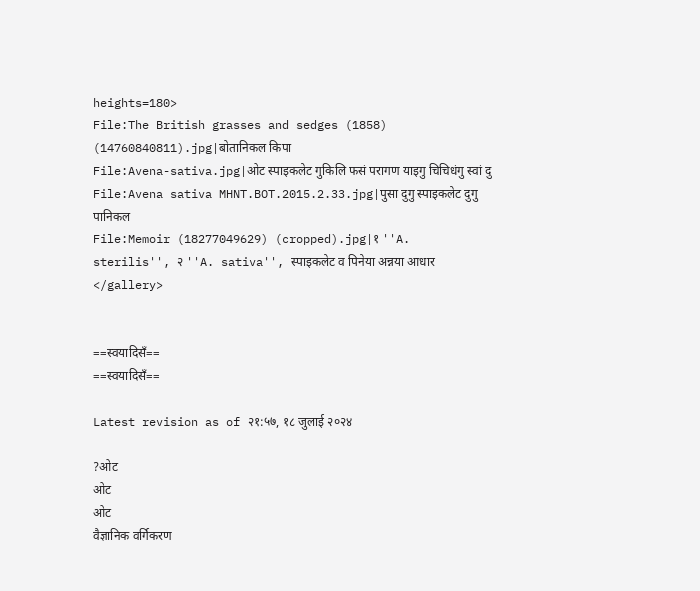heights=180>
File:The British grasses and sedges (1858) (14760840811).jpg|बोतानिकल किपा
File:Avena-sativa.jpg|ओट स्पाइकलेट गुकिलि फसं परागण याइगु चिचिधंगु स्वां दु
File:Avena sativa MHNT.BOT.2015.2.33.jpg|पुसा दुगु स्पाइकलेट दुगु पानिकल
File:Memoir (18277049629) (cropped).jpg|१ ''A. sterilis'', २ ''A. sativa'', स्पाइकलेट व पिनेया अन्नया आधार
</gallery>


==स्वयादिसँ==
==स्वयादिसँ==

Latest revision as of २१:५७, १८ जुलाई २०२४

?ओट
ओट
ओट
वैज्ञानिक वर्गिकरण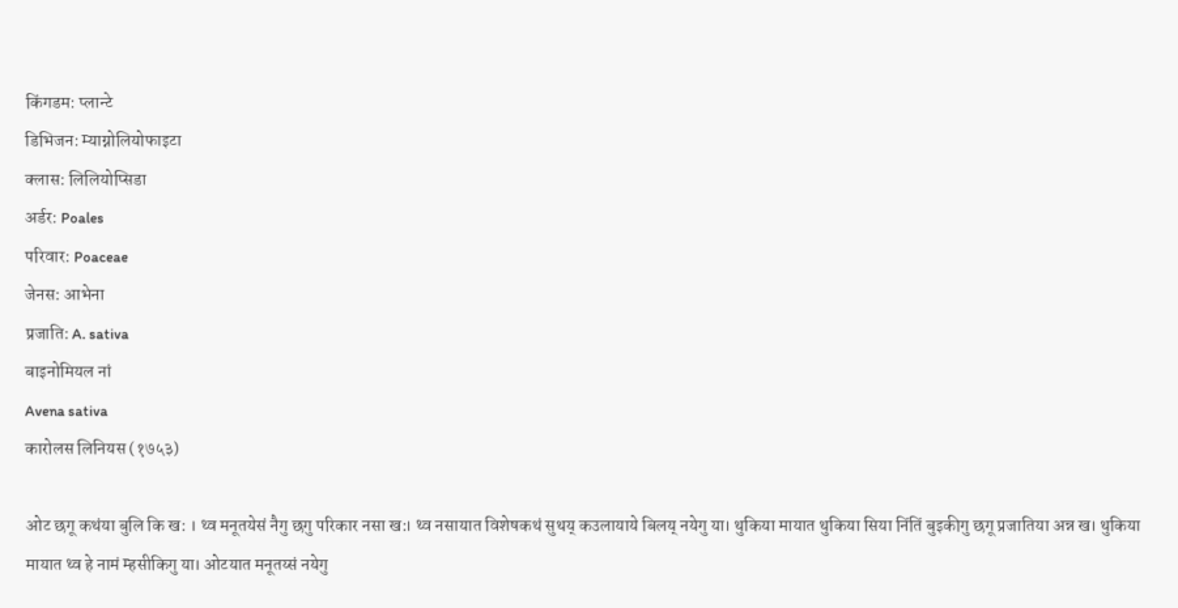किंगडम: प्लान्टे
डिभिजन: म्याग्नोलियोफाइटा
क्लास: लिलियोप्सिडा
अर्डर: Poales
परिवार: Poaceae
जेनस: आभेना
प्रजाति: A. sativa
बाइनोमियल नां
Avena sativa
कारोलस लिनियस (१७५३)

ओट छगू कथंया बुलि कि ख: । थ्व मनूतयेसं नैगु छगु परिकार नसा ख:। थ्व नसायात विशेषकथं सुथय् कउलायाये बिलय् नयेगु या। थुकिया मायात थुकिया सिया निंतिं बुइकीगु छगू प्रजातिया अन्न ख। थुकिया मायात थ्व हे नामं म्हसीकिगु या। ओटयात मनूतय्सं नयेगु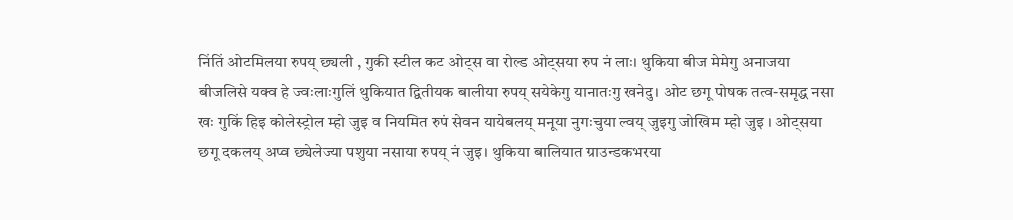निंतिं ओटमिलया रुपय् छ्यली , गुकी स्टील कट ओट्स वा रोल्ड ओट्सया रुप नं लाः। थुकिया बीज मेमेगु अनाजया बीजलिसे यक्व हे ज्वःलाःगुलिं थुकियात द्वितीयक बालीया रुपय् सयेकेगु यानातःगु खनेदु। ओट छगू पोषक तत्व-समृद्ध नसा खः गुकिं हिइ कोलेस्ट्रोल म्हो जुइ व नियमित रुपं सेवन यायेबलय् मनूया नुगःचुया ल्वय् जुइगु जोखिम म्हो जुइ । ओट्सया छगू दकलय् अप्व छ्येलेज्या पशुया नसाया रुपय् नं जुइ। थुकिया बालियात ग्राउन्डकभरया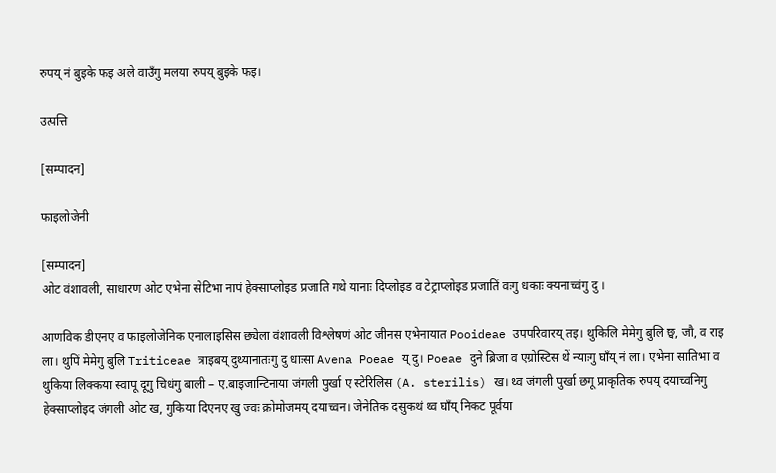रुपय् नं बुइके फइ अले वाउँगु मलया रुपय् बुइके फइ।

उत्पत्ति

[सम्पादन]

फाइलोजेनी

[सम्पादन]
ओट वंशावली, साधारण ओट एभेना सेटिभा नापं हेक्साप्लोइड प्रजाति गथे यानाः दिप्लोइड व टेट्राप्लोइड प्रजातिं वःगु धकाः क्यनाच्वंगु दु ।

आणविक डीएनए व फाइलोजेनिक एनालाइसिस छ्येला वंशावली विश्लेषणं ओट जीनस एभेनायात Pooideae उपपरिवारय् तइ। थुकिलि मेमेगु बुलि छ्व, जौ, व राइ ला। थुपिं मेमेगु बुलि Triticeae त्राइबय् दुथ्यानातःगु दु धाःसा Avena Poeae य् दु। Poeae दुने ब्रिजा व एग्रोस्टिस थें न्याःगु घाँय् नं ला। एभेना सातिभा व थुकिया लिक्कया स्वापू दूगु चिधंगु बाली – ए.बाइजान्टिनाया जंगली पुर्खा ए स्टेरिलिस (A. sterilis) ख। थ्व जंगली पुर्खा छगू प्राकृतिक रुपय् दयाच्वनिगु हेक्साप्लोइद जंगली ओट ख, गुकिया दिएनए खु ज्वः क्रोमोजमय् दयाच्वन। जेनेतिक दसुकथं थ्व घाँय् निकट पूर्वया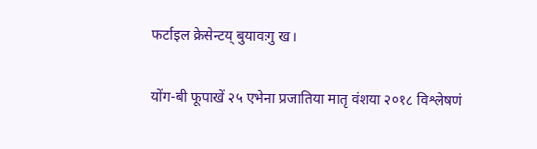फर्टाइल क्रेसेन्टय् बुयावःगु ख।

योंग-बी फूपाखें २५ एभेना प्रजातिया मातृ वंशया २०१८ विश्लेषणं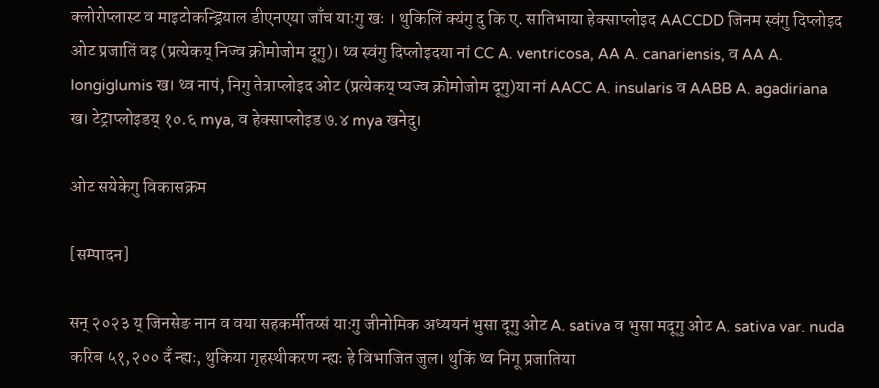क्लोरोप्लास्ट व माइटोकन्ड्रियाल डीएनएया जाँच याःगु खः । थुकिलिं क्यंगु दु कि ए. सातिभाया हेक्साप्लोइद AACCDD जिनम स्वंगु दिप्लोइद ओट प्रजातिं वइ (प्रत्येकय् निज्व क्रोमोजोम दूगु)। थ्व स्वंगु दिप्लोइदया नां CC A. ventricosa, AA A. canariensis, व AA A. longiglumis ख। थ्व नापं, निगु तेत्राप्लोइद ओट (प्रत्येकय् प्यज्व क्रोमोजोम दूगु)या नां AACC A. insularis व AABB A. agadiriana ख। टेट्राप्लोइडय् १०.६ mya, व हेक्साप्लोइड ७.४ mya खनेदु।

ओट सयेकेगु विकासक्रम

[सम्पादन]

सन् २०२३ य् जिनसेङ नान व वया सहकर्मीतय्सं याःगु जीनोमिक अध्ययनं भुसा दूगु ओट A. sativa व भुसा मदूगु ओट A. sativa var. nuda करिब ५१,२०० दँ न्ह्यः, थुकिया गृहस्थीकरण न्ह्यः हे विभाजित जुल। थुकिं थ्व निगू प्रजातिया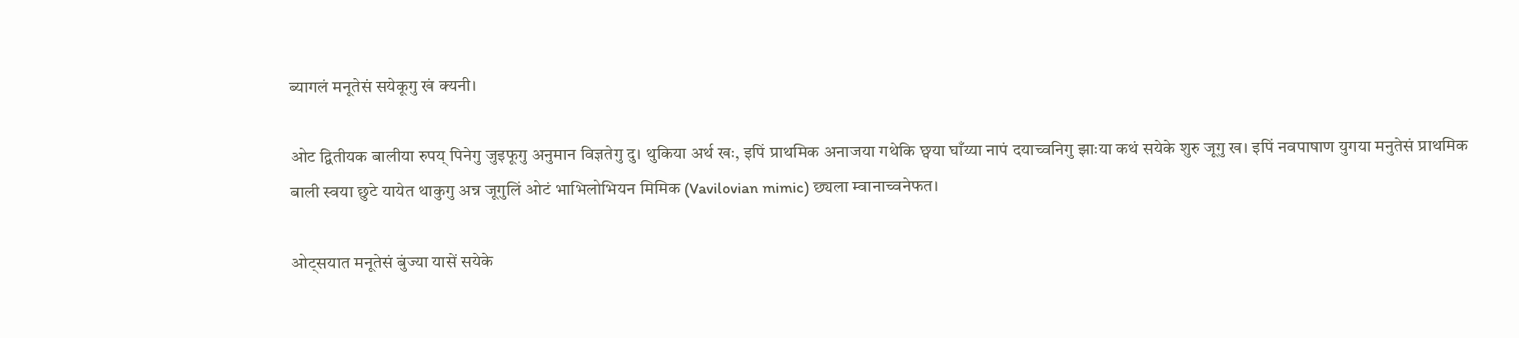ब्यागलं मनूतेसं सयेकूगु खं क्यनी।

ओट द्वितीयक बालीया रुपय् पिनेगु जुइफूगु अनुमान विज्ञतेगु दु। थुकिया अर्थ खः, इपिं प्राथमिक अनाजया गथेकि छ्वया घाँय्या नापं दयाच्वनिगु झाःया कथं सयेके शुरु जूगु ख। इपिं नवपाषाण युगया मनुतेसं प्राथमिक बाली स्वया छुटे यायेत थाकुगु अन्न जूगुलिं ओटं भाभिलोभियन मिमिक (Vavilovian mimic) छ्यला म्वानाच्वनेफत।

ओट्सयात मनूतेसं बुंज्या यासें सयेके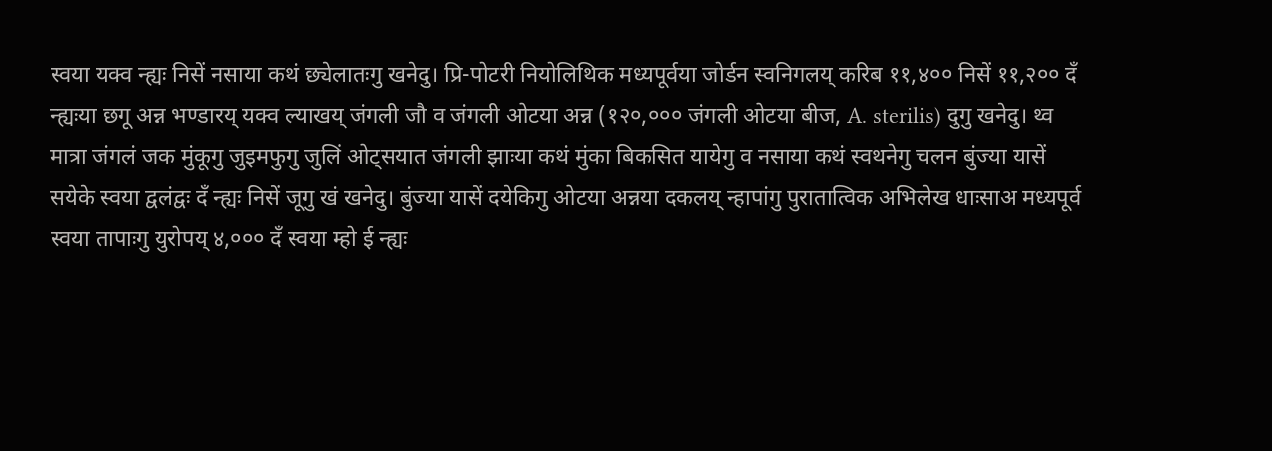स्वया यक्व न्ह्यः निसें नसाया कथं छ्येलातःगु खनेदु। प्रि-पोटरी नियोलिथिक मध्यपूर्वया जोर्डन स्वनिगलय् करिब ११,४०० निसें ११,२०० दँ न्ह्यःया छगू अन्न भण्डारय् यक्व ल्याखय् जंगली जौ व जंगली ओटया अन्न (१२०,००० जंगली ओटया बीज, A. sterilis) दुगु खनेदु। थ्व मात्रा जंगलं जक मुंकूगु जुइमफुगु जुलिं ओट्सयात जंगली झाःया कथं मुंका बिकसित यायेगु व नसाया कथं स्वथनेगु चलन बुंज्या यासें सयेके स्वया द्वलंद्वः दँ न्ह्यः निसें जूगु खं खनेदु। बुंज्या यासें दयेकिगु ओटया अन्नया दकलय् न्हापांगु पुरातात्विक अभिलेख धाःसाअ मध्यपूर्व स्वया तापाःगु युरोपय् ४,००० दँ स्वया म्हो ई न्ह्यः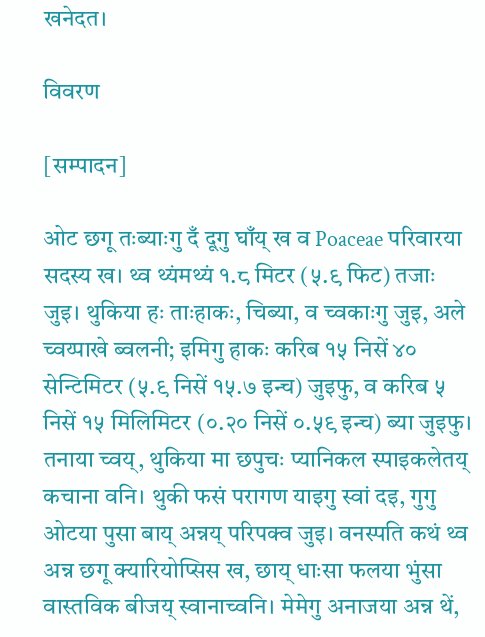खनेदत।

विवरण

[सम्पादन]

ओट छगू तःब्याःगु दँ दूगु घाँय् ख व Poaceae परिवारया सदस्य ख। थ्व थ्यंमथ्यं १.८ मिटर (५.९ फिट) तजाः जुइ। थुकिया हः ताःहाकः, चिब्या, व च्वकाःगु जुइ, अले च्वय्पाखे ब्वलनी; इमिगु हाकः करिब १५ निसें ४० सेन्टिमिटर (५.९ निसें १५.७ इन्च) जुइफु, व करिब ५ निसें १५ मिलिमिटर (०.२० निसें ०.५९ इन्च) ब्या जुइफु। तनाया च्वय्, थुकिया मा छपुचः प्यानिकल स्पाइकलेतय् कचाना वनि। थुकी फसं परागण याइगु स्वां दइ, गुगु ओटया पुसा बाय् अन्नय् परिपक्व जुइ। वनस्पति कथं थ्व अन्न छगू क्यारियोप्सिस ख, छाय् धाःसा फलया भुंसा वास्तविक बीजय् स्वानाच्वनि। मेमेगु अनाजया अन्न थें,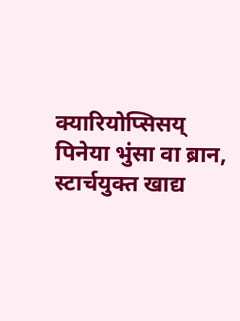क्यारियोप्सिसय् पिनेया भुंसा वा ब्रान, स्टार्चयुक्त खाद्य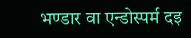भण्डार वा एन्डोस्पर्म दइ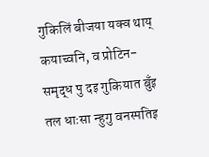गुकिलिं बीजया यक्व थाय् कयाच्वनि, व प्रोटिन-समृद्ध पु दइ गुकियात बुँइ तल धाःसा न्हुगु वनस्पतिइ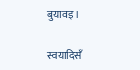बुयावइ।

स्वयादिसँ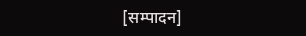[सम्पादन]